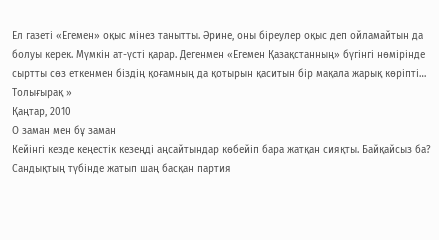Ел газеті «Егемен» оқыс мінез танытты. Әрине, оны біреулер оқыс деп ойламайтын да болуы керек. Мүмкін ат-үсті қарар. Дегенмен «Егемен Қазақстанның» бүгінгі нөмірінде сыртты сөз еткенмен біздің қоғамның да қотырын қаситын бір мақала жарық көріпті… Толығырақ »
Қаңтар, 2010
О заман мен бұ заман
Кейінгі кезде кеңестік кезеңді аңсайтындар көбейіп бара жатқан сияқты. Байқайсыз ба? Сандықтың түбінде жатып шаң басқан партия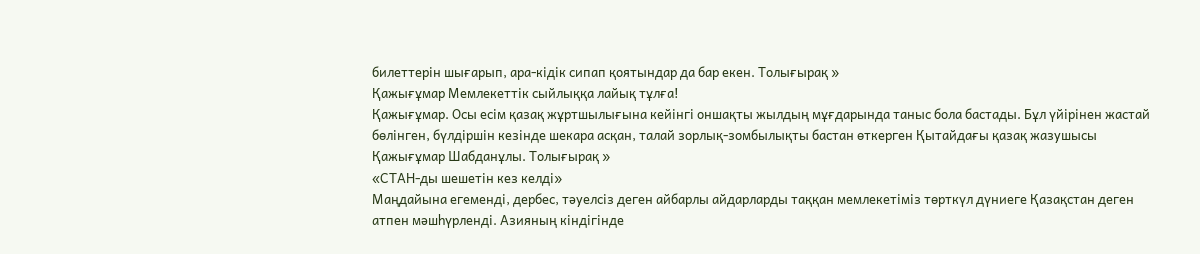билеттерін шығарып, ара-кідік сипап қоятындар да бар екен. Толығырақ »
Қажығұмар Мемлекеттік сыйлыққа лайық тұлға!
Қажығұмар. Осы есім қазақ жұртшылығына кейінгі оншақты жылдың мұғдарында таныс бола бастады. Бұл үйірінен жастай бөлінген, бүлдіршін кезінде шекара асқан, талай зорлық-зомбылықты бастан өткерген Қытайдағы қазақ жазушысы Қажығұмар Шабданұлы. Толығырақ »
«СТАН-ды шешетiн кез келдi»
Маңдайына егемендi, дербес, тәуелсiз деген айбарлы айдарларды таққан мемлекетiмiз төрткүл дүниеге Қазақстан деген атпен мәшһүрлендi. Азияның кiндiгiнде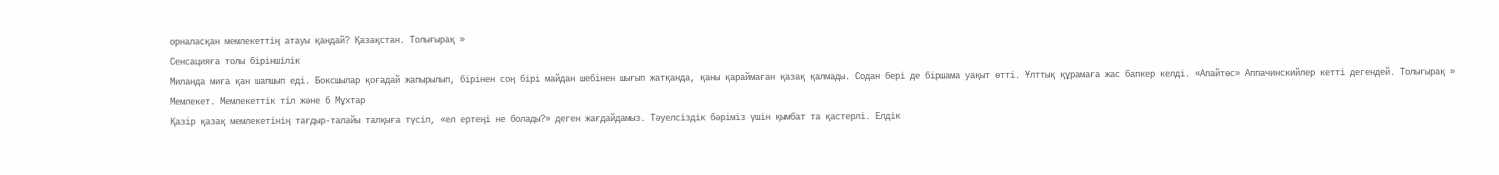орналасқан мемлекеттiң атауы қандай? Қазақстан. Толығырақ »
Сенсацияға толы бiрiншiлiк
Миланда миға қан шапшып еді. Боксшылар қоғадай жапырылып, бірінен соң бірі майдан шебінен шығып жатқанда, қаны қараймаған қазақ қалмады. Содан бері де біршама уақыт өтті. Ұлттық құрамаға жас бапкер келді. «Апайтөс» Аппачинскийлер кетті дегендей. Толығырақ »
Мемлекет. Мемлекеттік тіл және 6 Мұхтар
Қазір қазақ мемлекетінің тағдыр-талайы талқыға түсіп, «ел ертеңі не болады?» деген жағдайдамыз. Тәуелсіздік бәріміз үшін қымбат та қастерлі. Елдік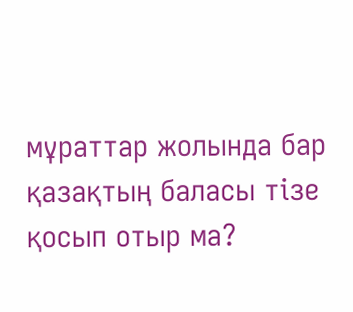мұраттар жолында бар қазақтың баласы тізе қосып отыр ма?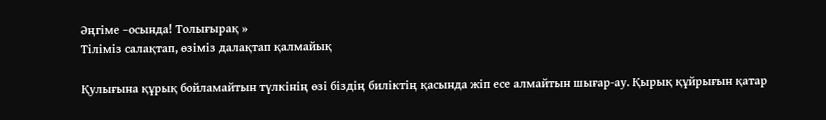Әңгіме –осында! Толығырақ »
Тіліміз салақтап, өзіміз далақтап қалмайық

Қулығына құрық бойламайтын түлкінің өзі біздің биліктің қасында жіп есе алмайтын шығар-ау. Қырық құйрығын қатар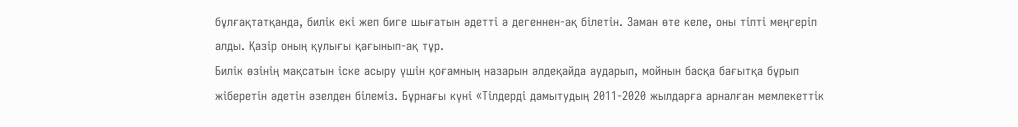бұлғақтатқанда, билік екі жеп биге шығатын әдетті ә дегеннен-ақ білетін. Заман өте келе, оны тіпті меңгеріп алды. Қазір оның қулығы қағынып-ақ тұр.
Билік өзінің мақсатын іске асыру үшін қоғамның назарын әлдеқайда аударып, мойнын басқа бағытқа бұрып жіберетін әдетін әзелден білеміз. Бұрнағы күні «Тілдерді дамытудың 2011-2020 жылдарға арналған мемлекеттік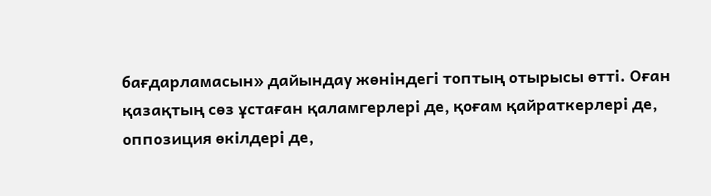бағдарламасын» дайындау жөніндегі топтың отырысы өтті. Оған қазақтың сөз ұстаған қаламгерлері де, қоғам қайраткерлері де, оппозиция өкілдері де,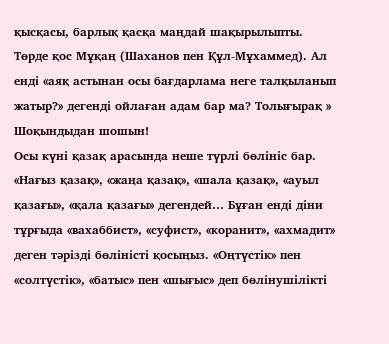қысқасы, барлық қасқа маңдай шақырылыпты. Төрде қос Мұқаң (Шаханов пен Құл-Мұхаммед). Ал енді «аяқ астынан осы бағдарлама неге талқыланып жатыр?» дегенді ойлаған адам бар ма? Толығырақ »
Шоқындыдан шошын!
Осы күнi қазақ арасында неше түрлi бөлiнiс бар. «Нағыз қазақ», «жаңа қазақ», «шала қазақ», «ауыл қазағы», «қала қазағы» дегендей… Бұған ендi дiни тұрғыда «вахаббист», «суфист», «коранит», «ахмадит» деген тәрiздi бөлiнiстi қосыңыз. «Оңтүстiк» пен «солтүстiк», «батыс» пен «шығыс» деп бөлiнушiлiктi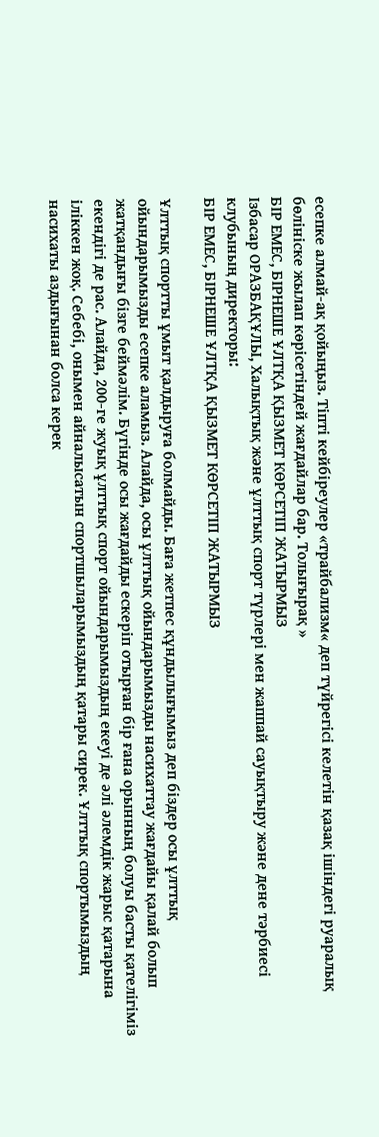есепке алмай-ақ қойыңыз. Тiптi кейбiреулер «трайбализм« деп түйрегiсi келетiн қазақ iшiндегi руаралық бөлiнiске жылап көрiсетiндей жағдайлар бар. Толығырақ »
БIР ЕМЕС, БIРНЕШЕ ҰЛТҚА ҚЫЗМЕТ КӨРСЕТIП ЖАТЫРМЫЗ
Iзбасар ОРАЗБАҚҰЛЫ, Халықтық және ұлттық спорт түрлерi мен жаппай сауықтыру және дене тәрбиесi клубының директоры:
БIР ЕМЕС, БIРНЕШЕ ҰЛТҚА ҚЫЗМЕТ КӨРСЕТIП ЖАТЫРМЫЗ

Ұлттық спортты ұмыт қалдыруға болмайды. Баға жетпес құндылығымыз деп бiздер осы ұлттық ойындарымызды есепке аламыз. Алайда, осы ұлттық ойындарымызды насихаттау жағдайы қалай болып жатқандығы бiзге беймәлiм. Бүгiнде осы жағдайды ескерiп отырған бiр ғана орынның болуы басты қателiгiмiз екендiгi де рас. Алайда, 200-ге жуық ұлттық спорт ойындарымыздың екеуi де әлi әлемдiк жарыс қатарына iлiккен жоқ. Себебi, онымен айналысатын спортшыларымыздың қатары сирек. Ұлттық спортымыздың насихаты аздығынан болса керек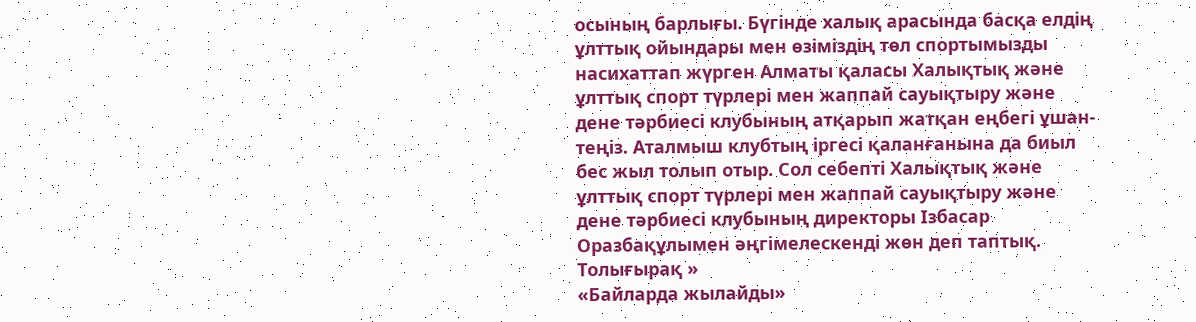осының барлығы. Бүгiнде халық арасында басқа елдiң ұлттық ойындары мен өзiмiздiң төл спортымызды насихаттап жүрген Алматы қаласы Халықтық және ұлттық спорт түрлерi мен жаппай сауықтыру және дене тәрбиесi клубының атқарып жатқан еңбегi ұшан-теңiз. Аталмыш клубтың iргесi қаланғанына да биыл бес жыл толып отыр. Сол себептi Халықтық және ұлттық спорт түрлерi мен жаппай сауықтыру және дене тәрбиесi клубының директоры Iзбасар Оразбақұлымен әңгiмелескендi жөн деп таптық. Толығырақ »
«Байларда жылайды»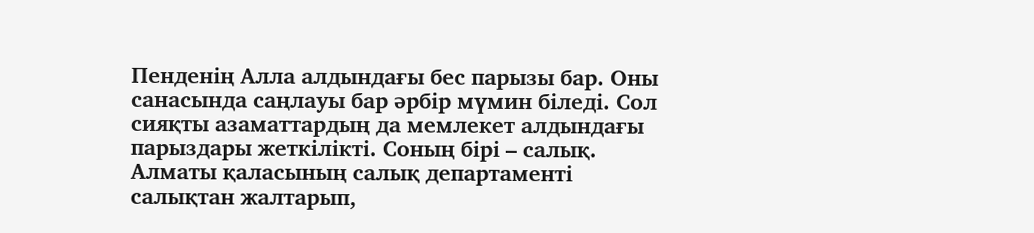Пенденің Алла алдындағы бес парызы бар. Оны санасында саңлауы бар әрбір мүмин біледі. Сол сияқты азаматтардың да мемлекет алдындағы парыздары жеткілікті. Соның бірі – салық.
Алматы қаласының салық департаменті салықтан жалтарып,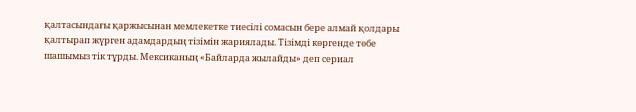қалтасындағы қаржысынан мемлекетке тиесілі сомасын бере алмай қолдары қалтырап жүрген адамдардың тізімін жариялады. Тізімді көргенде төбе шашымыз тік тұрды. Мексиканың «Байларда жылайды» деп сериал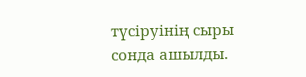түсіруінің сыры сонда ашылды.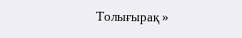Толығырақ »